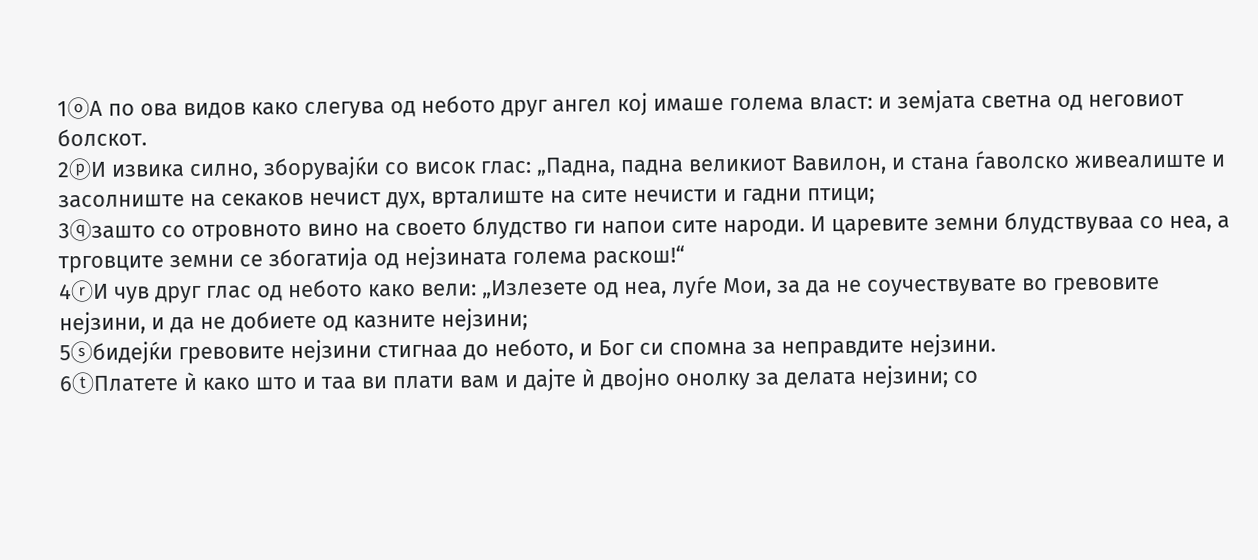1ⓞА по ова видов како слегува од небото друг ангел кој имаше голема власт: и земјата светна од неговиот болскот.
2ⓟИ извика силно, зборувајќи со висок глас: „Падна, падна великиот Вавилон, и стана ѓаволско живеалиште и засолниште на секаков нечист дух, врталиште на сите нечисти и гадни птици;
3ⓠзашто со отровното вино на своето блудство ги напои сите народи. И царевите земни блудствуваа со неа, а трговците земни се збогатија од нејзината голема раскош!“
4ⓡИ чув друг глас од небото како вели: „Излезете од неа, луѓе Мои, за да не соучествувате во гревовите нејзини, и да не добиете од казните нејзини;
5ⓢбидејќи гревовите нејзини стигнаа до небото, и Бог си спомна за неправдите нејзини.
6ⓣПлатете ѝ како што и таа ви плати вам и дајте ѝ двојно онолку за делата нејзини; со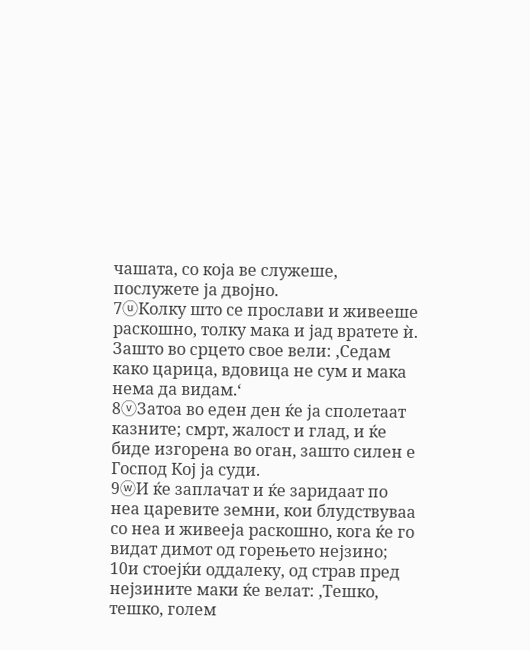чашата, со која ве служеше, послужете ја двојно.
7ⓤКолку што се прослави и живееше раскошно, толку мака и јад вратете ѝ. Зашто во срцето свое вели: ‚Седам како царица, вдовица не сум и мака нема да видам.‘
8ⓥЗатоа во еден ден ќе ја сполетаат казните; смрт, жалост и глад, и ќе биде изгорена во оган, зашто силен е Господ Кој ја суди.
9ⓦИ ќе заплачат и ќе заридаат по неа царевите земни, кои блудствуваа со неа и живееја раскошно, кога ќе го видат димот од горењето нејзино;
10и стоејќи оддалеку, од страв пред нејзините маки ќе велат: ‚Тешко, тешко, голем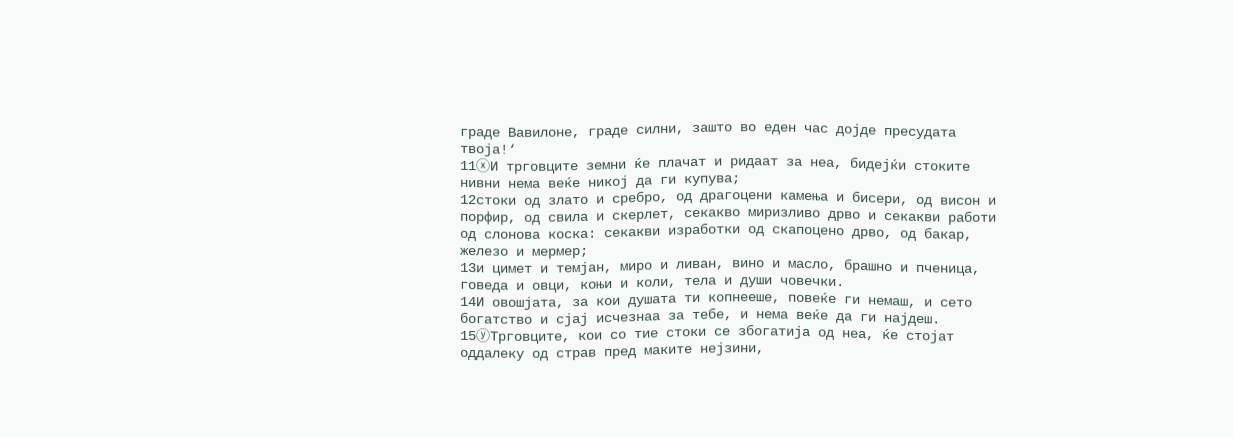граде Вавилоне, граде силни, зашто во еден час дојде пресудата твоја!‘
11ⓧИ трговците земни ќе плачат и ридаат за неа, бидејќи стоките нивни нема веќе никој да ги купува;
12стоки од злато и сребро, од драгоцени камења и бисери, од висон и порфир, од свила и скерлет, секакво миризливо дрво и секакви работи од слонова коска: секакви изработки од скапоцено дрво, од бакар, железо и мермер;
13и цимет и темјан, миро и ливан, вино и масло, брашно и пченица, говеда и овци, коњи и коли, тела и души човечки.
14И овошјата, за кои душата ти копнееше, повеќе ги немаш, и сето богатство и сјај исчезнаа за тебе, и нема веќе да ги најдеш.
15ⓨТрговците, кои со тие стоки се збогатија од неа, ќе стојат оддалеку од страв пред маките нејзини,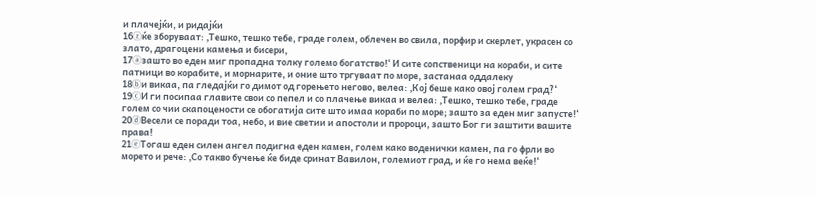и плачејќи, и ридајќи
16ⓩќе зборуваат: ‚Тешко, тешко тебе, граде голем, облечен во свила, порфир и скерлет, украсен со злато, драгоцени камења и бисери,
17ⓐзашто во еден миг пропадна толку големо богатство!‘ И сите сопственици на кораби, и сите патници во корабите, и морнарите, и оние што тргуваат по море, застанаа оддалеку
18ⓑи викаа, па гледајќи го димот од горењето негово, велеа: ‚Кој беше како овој голем град?‘
19ⓒИ ги посипаа главите свои со пепел и со плачење викаа и велеа: ‚Тешко, тешко тебе, граде голем со чии скапоцености се обогатија сите што имаа кораби по море; зашто за еден миг запусте!‘
20ⓓВесели се поради тоа, небо, и вие светии и апостоли и пророци, зашто Бог ги заштити вашите права!
21ⓔТогаш еден силен ангел подигна еден камен, голем како воденички камен, па го фрли во морето и рече: ‚Со такво бучење ќе биде сринат Вавилон, големиот град, и ќе го нема веќе!‘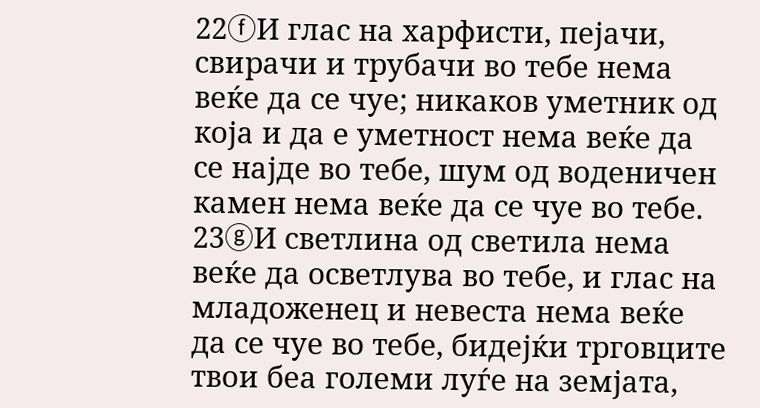22ⓕИ глас на харфисти, пејачи, свирачи и трубачи во тебе нема веќе да се чуе; никаков уметник од која и да е уметност нема веќе да се најде во тебе, шум од воденичен камен нема веќе да се чуе во тебе.
23ⓖИ светлина од светила нема веќе да осветлува во тебе, и глас на младоженец и невеста нема веќе да се чуе во тебе, бидејќи трговците твои беа големи луѓе на земјата,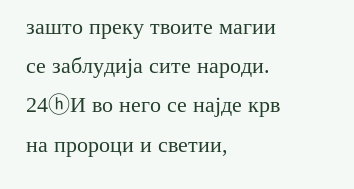зашто преку твоите магии се заблудија сите народи.
24ⓗИ во него се најде крв на пророци и светии,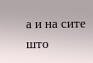а и на сите што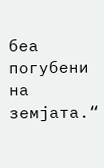беа погубени на земјата.“